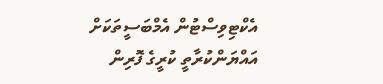އެކްޓިވިސްޓުން އެމްބަސީތަކަށް އައްޔަންކުރާތީ ކުރީގެ ފޮރިން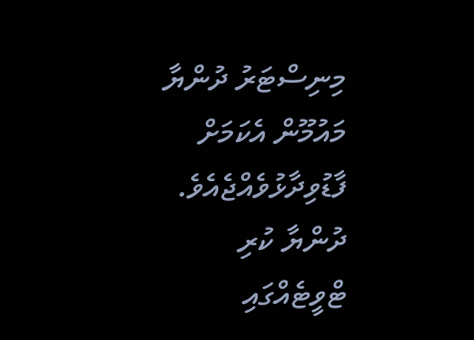މިނިސްޓަރު ދުންޔާ މައުމޫން އެކަމަށް ފާޑުވިދާޅުވެއްޖެއެވެ.
ދުންޔާ ކުރި ޓްވީޓެއްގައި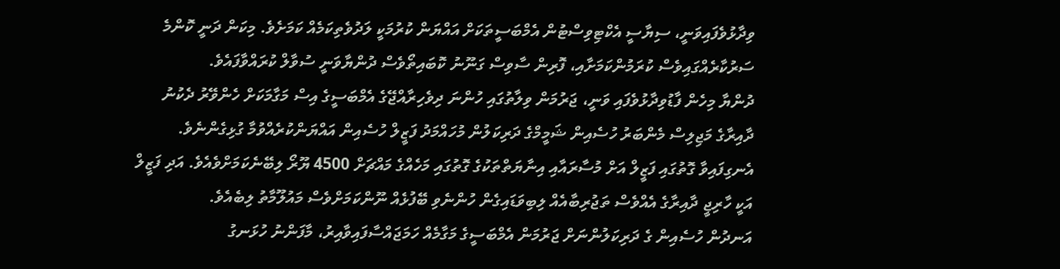ވިދާޅުވެފައިވަނީ، ސިޔާސީ އެކްޓިވިސްޓުން އެމްބަސީތަކަށް އައްޔަން ކުރުމަކީ ލަދުވެތިކަމެއް ކަމަށެވެ. މިކަން ދަނީ ކޮންމެ ސަރުކާރެއްގައިވެސް ކުރަމުންކަމަށާއި، ފޮރިން ސާވިސް ގަނޫނު ކޮބައިތޯވެސް ދުންޔާވަނީ ސުވާލް ކުރައްވާފައެވެ.
ދުންޔާ މިހެން ފާޑުވިދާޅުވެފައި ވަނީ، ޖަރުމަން ވިލާތުގައި ހުންނަ ދިވެހިރާއްޖޭގެ އެމްބަސީގެ އިސް މަގާމަކަށް ހެންވޭރު ދެކުނު ދާއިރާގެ މަޖިލިސް މެންބަރު ހުސެއިން ޝަމީމްގެ ދަރިކަލުން މުހައްމަދު ފަޒީލް ހުސެއިން އައްޔަންކުރެއްވުމާ ގުޅިގެންނެވެ.
އެނގިފައިވާ ގޮތުގައި ފަޒީލް އަށް މުސާރައާއި އިނާޔަތްތަކުގެ ގޮތުގައި މަހެއްގެ މައްޗަށް 4500 ޔޫރޯ ލިބޭނެކަމަށްވެއެވެ. އަދި ފަޒީލް އަކީ ހާރިޖީ ދާއިރާގެ އެއްވެސް ތަޖުރިބާއެއް ލިބިވަޑައިގެން ހުންނެވި ބޭފުޅެއް ނޫންކަމަށްވެސް މައުލޫމާތު ލިބެއެވެ.
އަނދުން ހުސެއިން ގެ ދަރިކަލުންނަށް ޖަރުމަން އެމްބަސީގެ މަގާމެއް ހަމަޖައްސާފައިވާއިރު، މާފަންނު ހުޅަނގު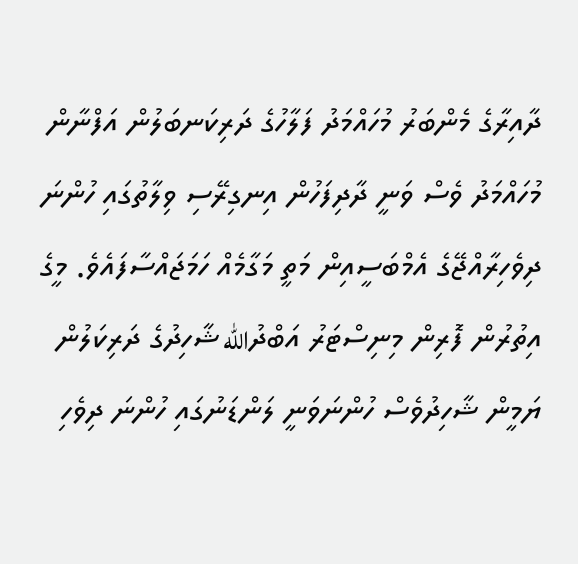ދާއިރާގެ މެންބަރު މުހައްމަދު ފަލާހުގެ ދަރިކަނބަލުން އަފްނާން މުހައްމަދު ވެސް ވަނީ ދާދިފަހުން އިނގިރޭސި ވިލާތުގައި ހުންނަ ދިވެހިރާއްޖޭގެ އެމްބަސީއިން މަތީ މަގާމެއް ހަމަޖައްސާފައެވެ. މީގެ އިތުރުން ފޮރިން މިނިސްޓަރު އަބްދުالله ޝާހިދުގެ ދަރިކަލުން ޔަމީން ޝާހިދުވެސް ހުންނަވަނީ ލަންޑަނުގައި ހުންނަ ދިވެހި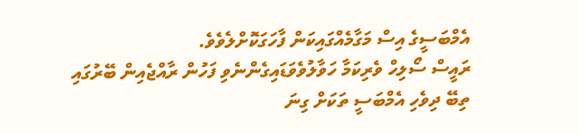އެމްބަސީގެ އިސް މަގާމެއްގައިކަން ފާހަގަކޮށްލެވެވެ.
ރައީސް ސޯލިހް ވެރިކަމާ ހަވާލުވެވަޑައިގެންނެވި ފަހުން ރާއްޖެއިން ބޭރުގައި ތިބޭ ދިވެހި އެމްބަސީ ތަކަށް ގިނަ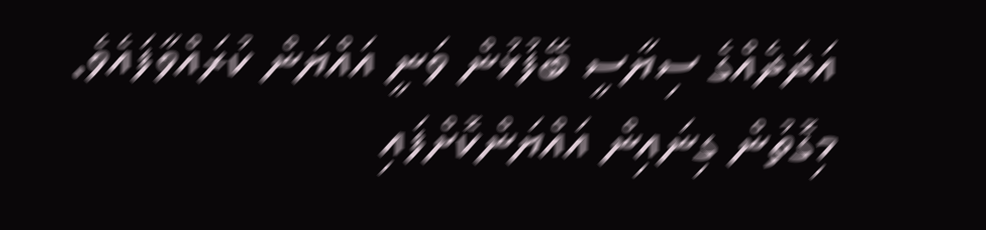އަދަދެއްގެ ސިޔާސީ ބޭފުޅުން ވަނީ އައްޔަން ކުރައްވާފައެވެ. މިގޮތުން ގިނައިން އައްޔަންކޮށްފައި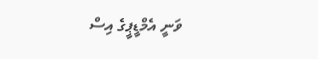ވަނީ އެމްޑީޕީގެ އިސް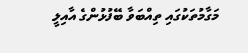މަގާމުތަކުގައި ތިއްބަވާ ބޭފުޅުންގެ އާއިލީ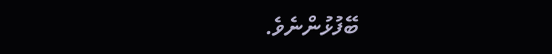ބޭފުޅުންނެވެ.